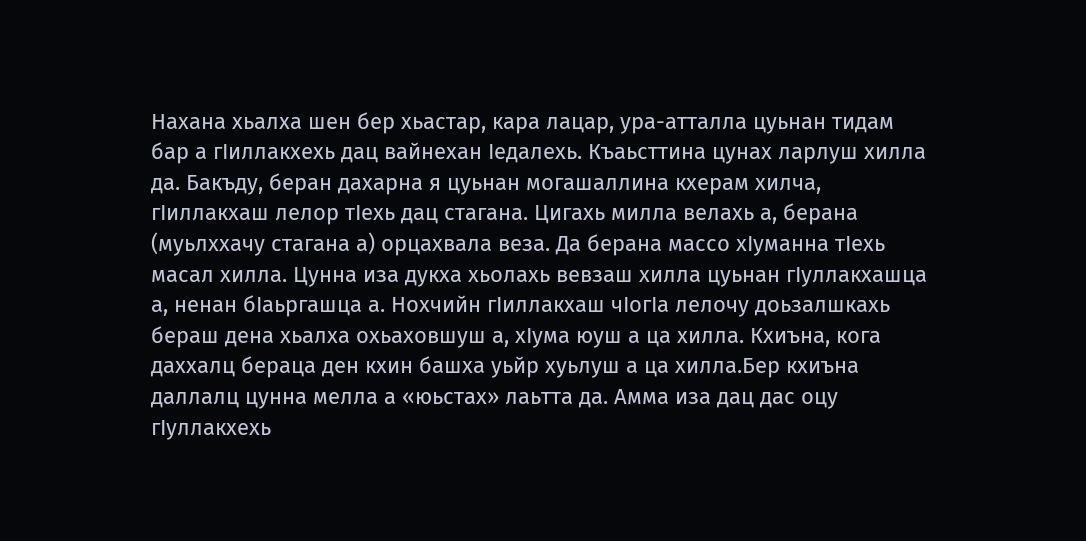Нахана хьалха шен бер хьастар, кара лацар, ура-атталла цуьнан тидам бар а гIиллакхехь дац вайнехан Iедалехь. Къаьсттина цунах ларлуш хилла да. Бакъду, беран дахарна я цуьнан могашаллина кхерам хилча, гIиллакхаш лелор тIехь дац стагана. Цигахь милла велахь а, берана (муьлххачу стагана а) орцахвала веза. Да берана массо хIуманна тIехь масал хилла. Цунна иза дукха хьолахь вевзаш хилла цуьнан гIуллакхашца а, ненан бIаьргашца а. Нохчийн гIиллакхаш чIогIа лелочу доьзалшкахь бераш дена хьалха охьаховшуш а, хIума юуш а ца хилла. Кхиъна, кога даххалц бераца ден кхин башха уьйр хуьлуш а ца хилла.Бер кхиъна даллалц цунна мелла а «юьстах» лаьтта да. Амма иза дац дас оцу гIуллакхехь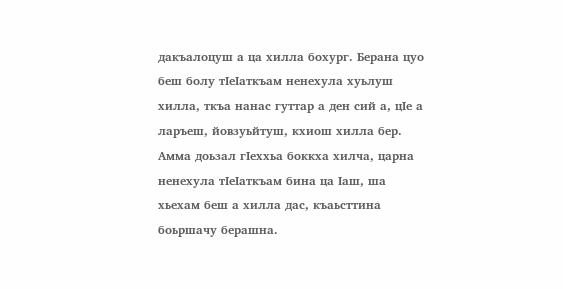дакъалоцуш а ца хилла бохург. Берана цуо беш болу тIеIаткъам ненехула хуьлуш хилла, ткъа нанас гуттар а ден сий а, цIе а ларъеш, йовзуьйтуш, кхиош хилла бер. Амма доьзал гIеххьа боккха хилча, царна ненехула тIеIаткъам бина ца Iаш, ша хьехам беш а хилла дас, къаьсттина боьршачу берашна.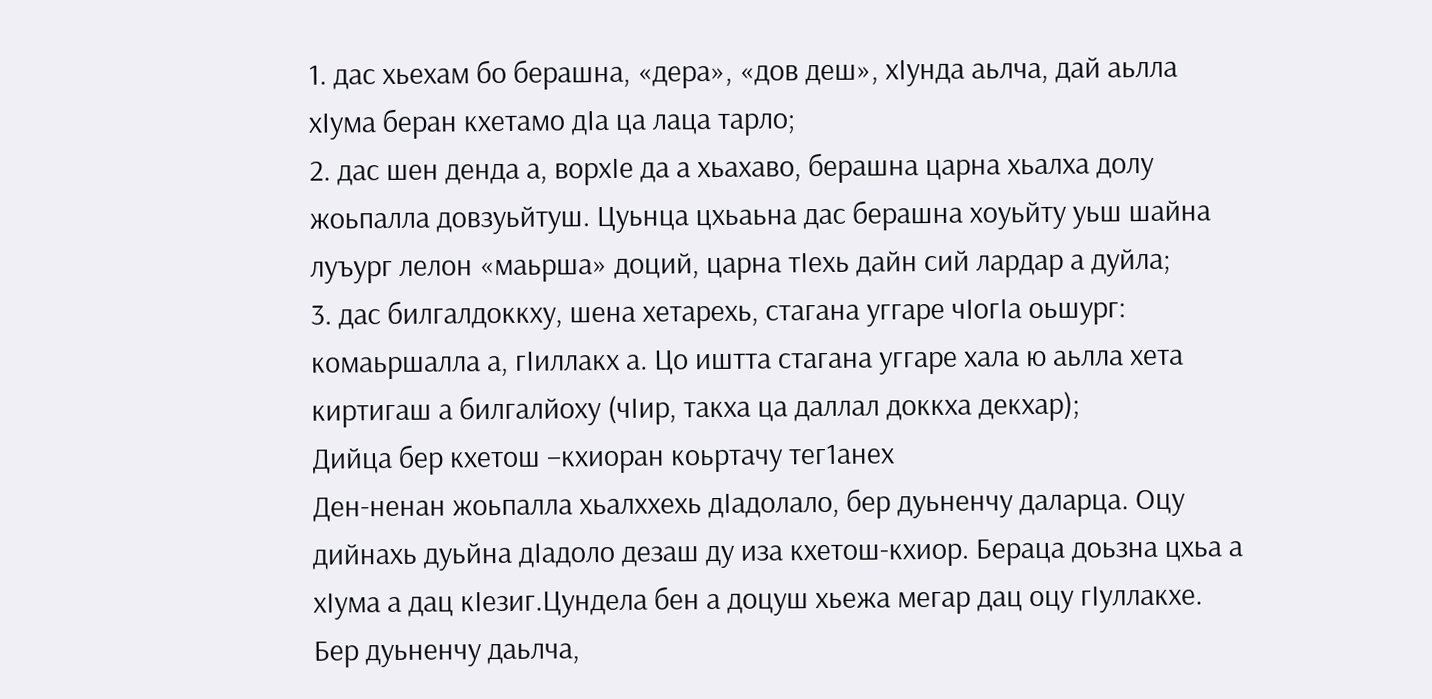1. дас хьехам бо берашна, «дера», «дов деш», хIунда аьлча, дай аьлла хIума беран кхетамо дIа ца лаца тарло;
2. дас шен денда а, ворхIе да а хьахаво, берашна царна хьалха долу жоьпалла довзуьйтуш. Цуьнца цхьаьна дас берашна хоуьйту уьш шайна луъург лелон «маьрша» доций, царна тIехь дайн сий лардар а дуйла;
3. дас билгалдоккху, шена хетарехь, стагана уггаре чIогIа оьшург: комаьршалла а, гIиллакх а. Цо иштта стагана уггаре хала ю аьлла хета киртигаш а билгалйоху (чIир, такха ца даллал доккха декхар);
Дийца бер кхетош –кхиоран коьртачу тег1анех
Ден-ненан жоьпалла хьалххехь дIадолало, бер дуьненчу даларца. Оцу дийнахь дуьйна дIадоло дезаш ду иза кхетош-кхиор. Бераца доьзна цхьа а хIума а дац кIезиг.Цундела бен а доцуш хьежа мегар дац оцу гIуллакхе. Бер дуьненчу даьлча,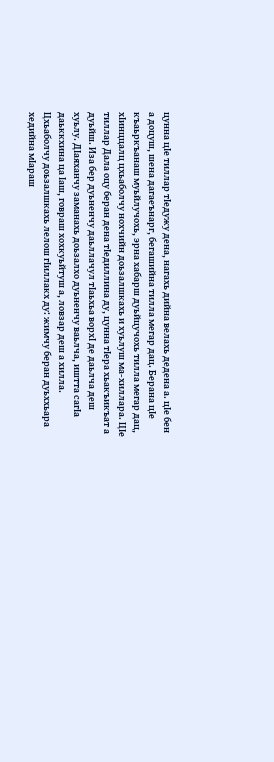цунна цIе тиллар тIедужу дена, нагахь дийна велахь дедена а. цIе бен а доцуш, шена дагаеънарг, бегашийна тилла мегар дац. Берана цIе къаьркъанаш муьйлучохь, эрна хабарш дуьйцучохь тилла мегар дац, хIинццалц цхьаболчу нохчийн доьзалшкахь и хуьлуш ма-хиллара. ЦIе тиллар Дала оцу беран дена тIедиллина ду, цунна тIера хьакъикъат а дуьйш. Иза бер дуьненчу даьллачул тIаьхьа ворхI де даьлча деш хуьлу. ДIаяханчу заманахь доьзалхо дуьненчу ваьлча, иштта сагIа даьккхина ца Iаш, говраш хохкуьйтуш а, ловзар деш а хилла. Цхьаболчу доьзалшкахь лелош гIиллакх ду: жимчу беран дуьххьара хедийна мIараш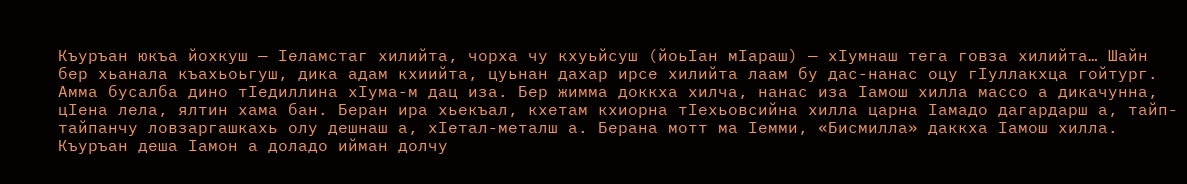Къуръан юкъа йохкуш — Iеламстаг хилийта, чорха чу кхуьйсуш (йоьIан мIараш) — хIумнаш тега говза хилийта… Шайн бер хьанала къахьоьгуш, дика адам кхиийта, цуьнан дахар ирсе хилийта лаам бу дас-нанас оцу гIуллакхца гойтург. Амма бусалба дино тIедиллина хIума-м дац иза. Бер жимма доккха хилча, нанас иза Iамош хилла массо а дикачунна, цIена лела, ялтин хама бан. Беран ира хьекъал, кхетам кхиорна тIехьовсийна хилла царна Iамадо дагардарш а, тайп-тайпанчу ловзаргашкахь олу дешнаш а, хIетал-металш а. Берана мотт ма Iемми, «Бисмилла» даккха Iамош хилла. Къуръан деша Iамон а доладо ийман долчу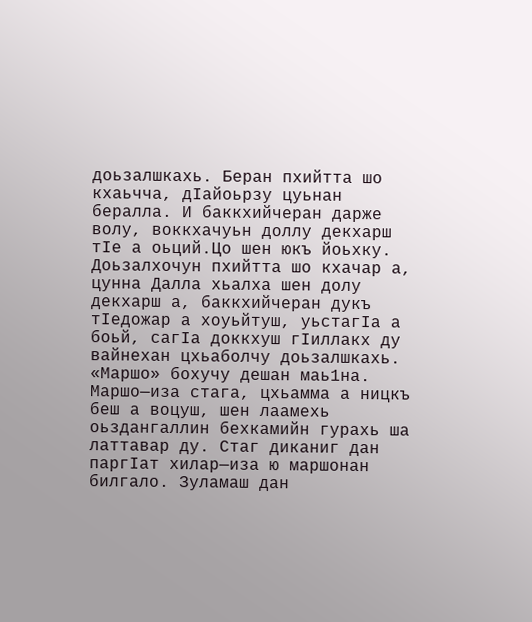доьзалшкахь. Беран пхийтта шо кхаьчча, дIайоьрзу цуьнан бералла. И баккхийчеран дарже волу, воккхачуьн доллу декхарш тIе а оьций.Цо шен юкъ йоьхку. Доьзалхочун пхийтта шо кхачар а, цунна Далла хьалха шен долу декхарш а, баккхийчеран дукъ тIедожар а хоуьйтуш, уьстагIа а боьй, сагIа доккхуш гIиллакх ду вайнехан цхьаболчу доьзалшкахь.
«Маршо» бохучу дешан маь1на.
Маршо—иза стага, цхьамма а ницкъ беш а воцуш, шен лаамехь оьздангаллин бехкамийн гурахь ша латтавар ду. Стаг диканиг дан паргIат хилар—иза ю маршонан билгало. Зуламаш дан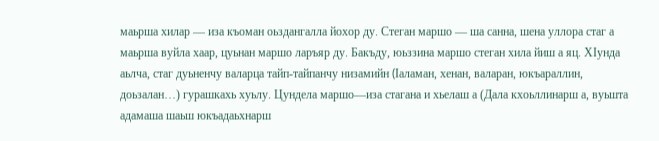маьрша хилар — иза къоман оьздангалла йохор ду. Стеган маршо — ша санна, шена уллора стаг а маьрша вуйла хаар, цуьнан маршо ларъяр ду. Бакъду, юьззина маршо стеган хила йиш а яц. ХIунда аьлча, стаг дуьненчу валарца тайп-тайпанчу низамийн (Iаламан, хенан, валаран, юкъараллин, доьзалан…) гурашкахь хуьлу. Цундела маршо—иза стагана и хьелаш а (Дала кхоьллинарш а, вуьшта адамаша шаьш юкъадаьхнарш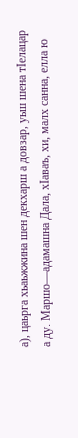а), цаьрга хьаьжжина шен декхарш а довзар, уьш шена тIелацар а ду. Маршо—адамашна Дала, хIаваъ, хи, малх санна, елла ю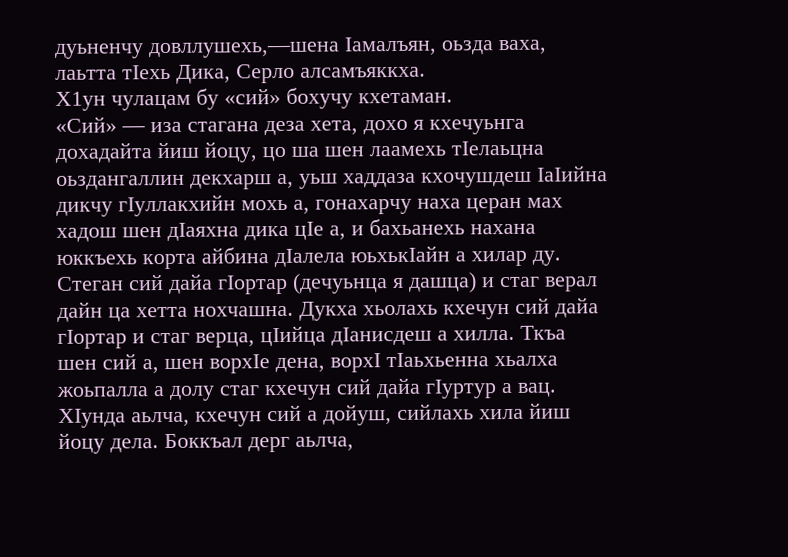дуьненчу довллушехь,—шена Iамалъян, оьзда ваха, лаьтта тIехь Дика, Серло алсамъяккха.
Х1ун чулацам бу «сий» бохучу кхетаман.
«Сий» — иза стагана деза хета, дохо я кхечуьнга дохадайта йиш йоцу, цо ша шен лаамехь тIелаьцна оьздангаллин декхарш а, уьш хаддаза кхочушдеш IаIийна дикчу гIуллакхийн мохь а, гонахарчу наха церан мах хадош шен дIаяхна дика цIе а, и бахьанехь нахана юккъехь корта айбина дIалела юьхькIайн а хилар ду. Стеган сий дайа гIортар (дечуьнца я дашца) и стаг верал дайн ца хетта нохчашна. Дукха хьолахь кхечун сий дайа гIортар и стаг верца, цIийца дIанисдеш а хилла. Ткъа шен сий а, шен ворхIе дена, ворхI тIаьхьенна хьалха жоьпалла а долу стаг кхечун сий дайа гIуртур а вац. ХIунда аьлча, кхечун сий а дойуш, сийлахь хила йиш йоцу дела. Боккъал дерг аьлча,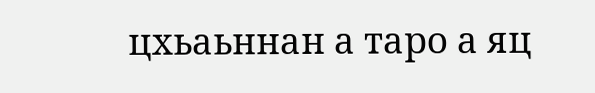цхьаьннан а таро а яц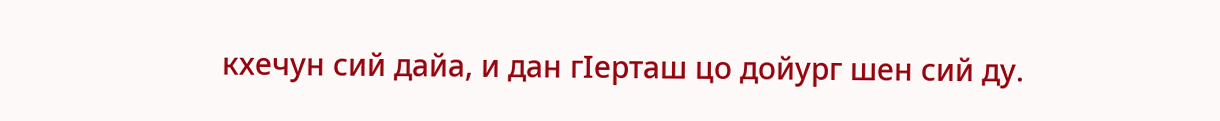кхечун сий дайа, и дан гIерташ цо дойург шен сий ду.